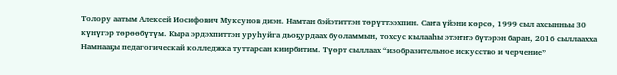Толору аатым Алексей Иосифович Муксунов диэн. Намтан бэйэтиттэн төрүттээхпин. Саҥа үйэни көрсө, 1999 сыл ахсынньы 30 күнүгэр төрөөбүтүм. Кыра эрдэхпиттэн уруһуйга дьоҕурдаах буоламмын, тохсус кылааһы этэҥҥэ бүтэрэн баран, 2016 сыллаахха Намнааҕы педагогическай колледжка туттарсан киирбитим. Түөрт сыллаах “изобразительное искусство и черчение”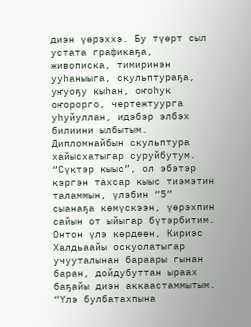диэн үөрэххэ. Бу түөрт сыл устата графикаҕа, живописка, тимиринэн ууһаныыга, скульптураҕа, уҥуоҕу кыһан, оҥоһук оҥорорго, чертежтуурга уһуйуллан, идэбэр элбэх билиини ылбытым. Дипломнайбын скульптура хайысхатыгар суруйбутум. “Сүктэр кыыс”, ол эбэтэр кэргэн тахсар кыыс тиэмэтин таламмын, үлэбин “5” сыанаҕа көмүскээн, үөрэхпин сайын от ыйыгар бүтэрбитим.
Онтон үлэ көрдөөн, Кириэс Халдьаайы оскуолатыгар учууталынан бараары гынан баран, дойдубуттан ыраах баҕайы диэн аккаастаммытым. “Үлэ булбатахпына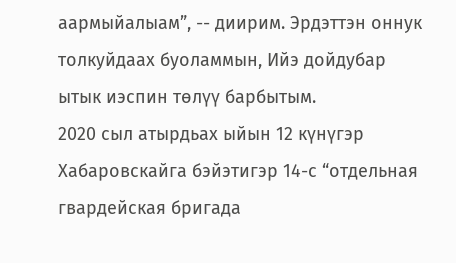аармыйалыам”, -- диирим. Эрдэттэн оннук толкуйдаах буоламмын, Ийэ дойдубар ытык иэспин төлүү барбытым.
2020 сыл атырдьах ыйын 12 күнүгэр Хабаровскайга бэйэтигэр 14-с “отдельная гвардейская бригада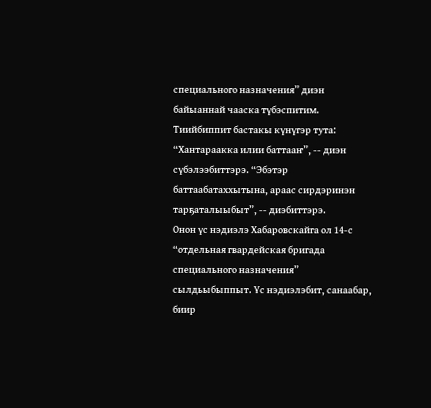специального назначения” диэн байыаннай чааска түбэспитим.
Тиийбиппит бастакы күнүгэр тута: “Хантараакка илии баттааҥ”, -- диэн сүбэлээбиттэрэ. “Эбэтэр баттаабатаххытына, араас сирдэринэн тарҕаталыыбыт”, -- диэбиттэрэ.
Онон үс нэдиэлэ Хабаровскайга ол 14-с “отдельная гвардейская бригада специального назначения” сылдьыбыппыт. Үс нэдиэлэбит, санаабар, биир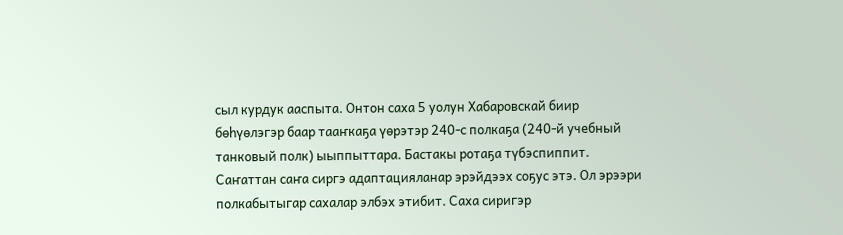сыл курдук ааспыта. Онтон саха 5 уолун Хабаровскай биир бөһүөлэгэр баар тааҥкаҕа үөрэтэр 240-с полкаҕа (240-й учебный танковый полк) ыыппыттара. Бастакы ротаҕа түбэспиппит. Саҥаттан саҥа сиргэ адаптацияланар эрэйдээх соҕус этэ. Ол эрээри полкабытыгар сахалар элбэх этибит. Саха сиригэр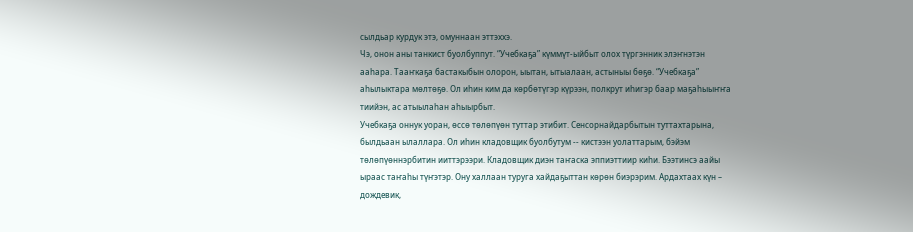сылдьар курдук этэ, омуннаан эттэххэ.
Чэ, онон аны танкист буолбуппут. “Учебкаҕа” күммүт-ыйбыт олох түргэнник элэҥнэтэн ааһара. Тааҥкаҕа бастакыбын олорон, ыытан, ытыалаан, астыныы бөҕө. “Учебкаҕа” аһылыктара мөлтөҕө. Ол иһин ким да көрбөтүгэр күрээн, полкрут иһигэр баар маҕаһыыҥҥа тиийэн, ас атыылаһан аһыырбыт.
Учебкаҕа оннук уоран, өссө төлөпүөн туттар этибит. Сенсорнайдарбытын туттахтарына, былдьаан ылаллара. Ол иһин кладовщик буолбутум -- кистээн уолаттарым, бэйэм төлөпүөннэрбитин ииттэрээри. Кладовщик диэн таҥаска эппиэттиир киһи. Бээтинсэ аайы ыраас таҥаһы түҥэтэр. Ону халлаан туруга хайдаҕыттан көрөн биэрэрим. Ардахтаах күн – дождевик,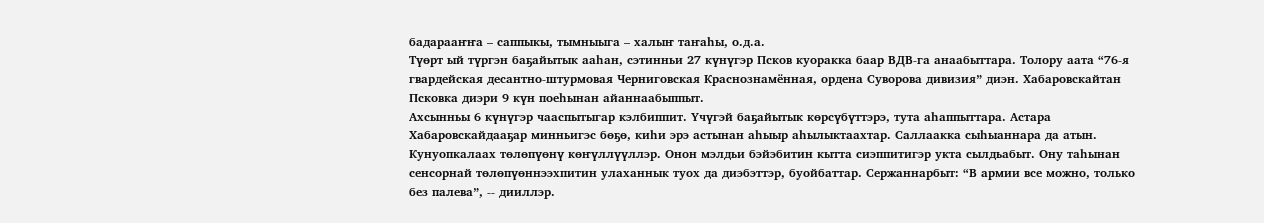бадарааҥҥа – саппыкы, тымныыга – халыҥ таҥаһы, о.д.а.
Түөрт ый түргэн баҕайытык ааһан, сэтинньи 27 күнүгэр Псков куоракка баар ВДВ-га анаабыттара. Толору аата “76-я гвардейская десантно-штурмовая Черниговская Краснознамённая, ордена Суворова дивизия” диэн. Хабаровскайтан Псковка диэри 9 күн поеһынан айаннаабыппыт.
Ахсынньы 6 күнүгэр чааспытыгар кэлбиппит. Үчүгэй баҕайытык көрсүбүттэрэ, тута аһаппыттара. Астара Хабаровскайдааҕар минньигэс бөҕө, киһи эрэ астынан аһыыр аһылыктаахтар. Саллаакка сыһыаннара да атын. Кунуопкалаах төлөпүөнү көҥүллүүллэр. Онон мэлдьи бэйэбитин кытта сиэппитигэр укта сылдьабыт. Ону таһынан сенсорнай төлөпүөннээхпитин улаханнык туох да диэбэттэр, буойбаттар. Сержаннарбыт: “В армии все можно, только без палева”, -- дииллэр.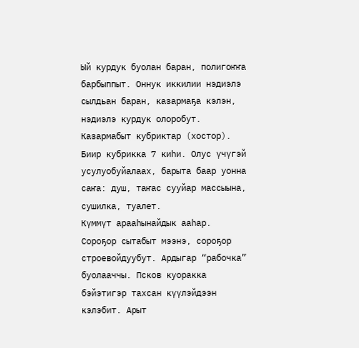Ый курдук буолан баран, полигоҥҥа барбыппыт. Оннук иккилии нэдиэлэ сылдьан баран, казармаҕа кэлэн, нэдиэлэ курдук олоробут. Казармабыт кубриктар (хостор). Биир кубрикка 7 киһи. Олус үчүгэй усулуобуйалаах, барыта баар уонна саҥа: душ, таҥас сууйар массыына, сушилка, туалет.
Күммүт арааһынайдык ааһар. Сороҕор сытабыт мээнэ, сороҕор строевойдуубут. Ардыгар “рабочка” буолааччы. Псков куоракка бэйэтигэр тахсан күүлэйдээн кэлэбит. Арыт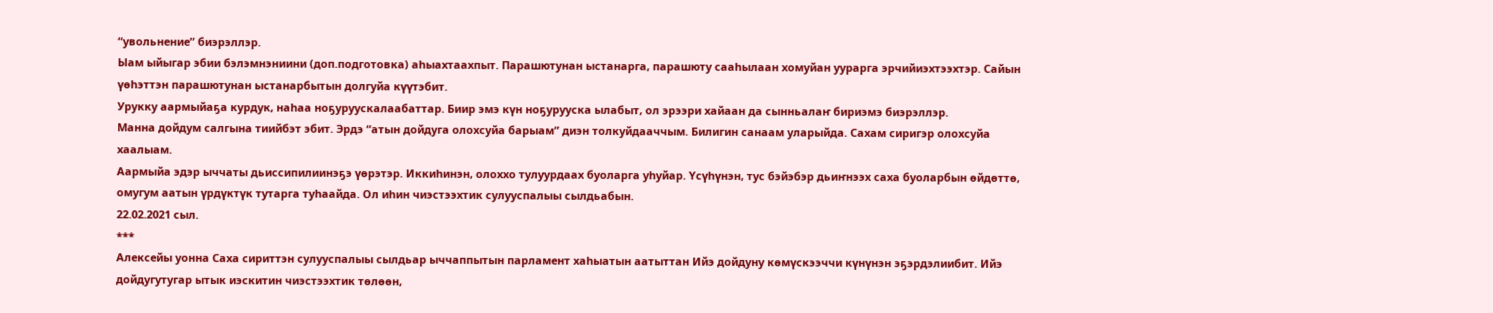“увольнение” биэрэллэр.
Ыам ыйыгар эбии бэлэмнэниини (доп.подготовка) аһыахтаахпыт. Парашютунан ыстанарга, парашюту сааһылаан хомуйан уурарга эрчийиэхтээхтэр. Сайын үөһэттэн парашютунан ыстанарбытын долгуйа күүтэбит.
Урукку аармыйаҕа курдук, наһаа ноҕуруускалаабаттар. Биир эмэ күн ноҕурууска ылабыт, ол эрээри хайаан да сынньалаҥ бириэмэ биэрэллэр.
Манна дойдум салгына тиийбэт эбит. Эрдэ “атын дойдуга олохсуйа барыам” диэн толкуйдааччым. Билигин санаам уларыйда. Сахам сиригэр олохсуйа хаалыам.
Аармыйа эдэр ыччаты дьиссипилиинэҕэ үөрэтэр. Иккиһинэн, олоххо тулуурдаах буоларга уһуйар. Үсүһүнэн, тус бэйэбэр дьиҥнээх саха буоларбын өйдөттө, омугум аатын үрдүктүк тутарга туһаайда. Ол иһин чиэстээхтик сулууспалыы сылдьабын.
22.02.2021 сыл.
***
Алексейы уонна Саха сириттэн сулууспалыы сылдьар ыччаппытын парламент хаһыатын аатыттан Ийэ дойдуну көмүскээччи күнүнэн эҕэрдэлиибит. Ийэ дойдугутугар ытык иэскитин чиэстээхтик төлөөн,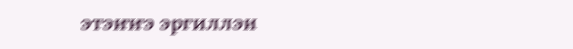этэҥҥэ эргиллэн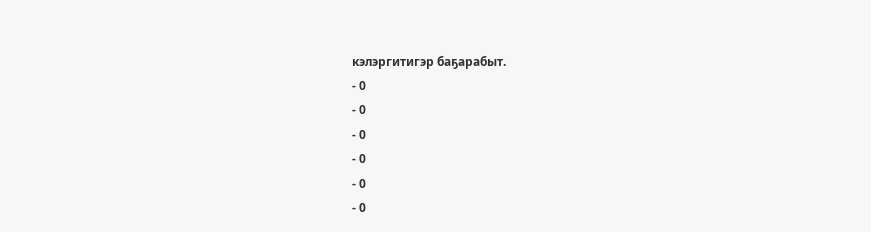кэлэргитигэр баҕарабыт.
- 0
- 0
- 0
- 0
- 0
- 0